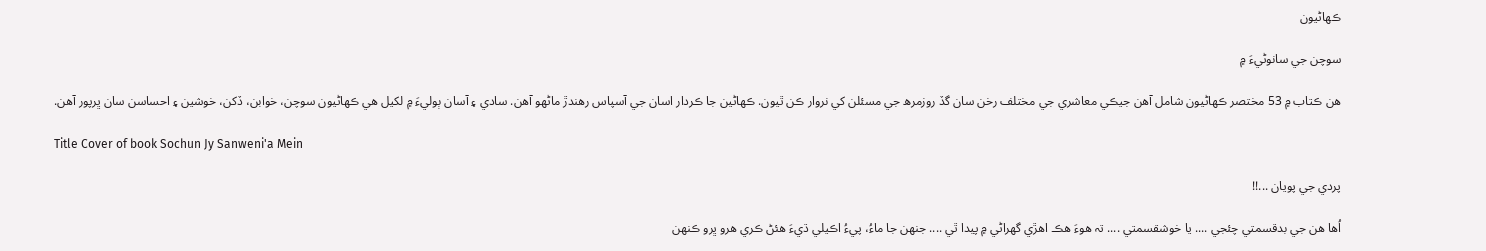ڪھاڻيون

سوچن جي سانوڻيءَ ۾

ھن ڪتاب ۾ 53 مختصر ڪھاڻيون شامل آھن جيڪي معاشري جي مختلف رخن سان گڏ روزمرھ جي مسئلن کي نروار ڪن ٿيون. ڪھاڻين جا ڪردار اسان جي آسپاس رھندڙ ماڻھو آھن. سادي ۽ آسان ٻوليءَ ۾ لکيل ھي ڪھاڻيون سوچن، خوابن، ڏکن، خوشين ۽ احساسن سان ڀرپور آھن.

Title Cover of book Sochun Jy Sanweni'a Mein

پردي جي پويان ...!!

اُها هن جي بدقسمتي چئجي .... يا خوشقسمتي .... تہ هوءَ هڪ اهڙي گهراڻي ۾ پيدا ٿي .... جنھن جا ماءُ، پيءُ اڪيلي ڌيءَ هئڻ ڪري هرو ڀرو ڪنھن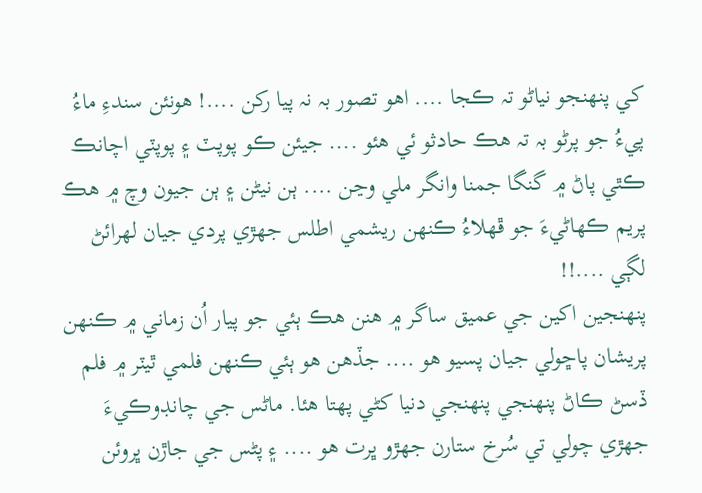کي پنھنجو نياڻو تہ ڪجا .... اهو تصور بہ نہ پيا رکن ....! هونئن سندءِ ماءُ پيءُ جو پرڻو بہ تہ هڪ حادثو ئي هئو .... جيئن ڪو پوپٽ ۽ پوپٽي اچانڪ ڪٿي پاڻ ۾ گنگا جمنا وانگر ملي وڃن .... ٻن نيڻن ۽ ٻن جيون وچ ۾ هڪ پريم ڪھاڻيءَ جو ڦهلاءُ ڪنھن ريشمي اطلس جھڙي پردي جيان لھرائڻ لڳي ....!!
پنھنجين اکين جي عميق ساگر ۾ هنن هڪ ٻئي جو پيار اُن زماني ۾ ڪنھن پريشان پاڇولي جيان پسيو هو .... جڏهن هو ٻئي ڪنھن فلمي ٿيٽر ۾ فلم ڏسڻ ڪاڻ پنھنجي پنھنجي دنيا کڻي پھتا هئا. ماڻس جي چانڊوڪيءَ جھڙي چولي تي سُرخ ستارن جھڙو ڀرت هو .... ۽ پڻس جي جاڙن ڀروئن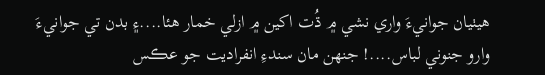هيٺيان جوانيءَ واري نشي ۾ ڌُت اکين ۾ ازلي خمار هئا....۽ بدن تي جوانيءَ وارو جنوني لباس....! جنھن مان سندءِ انفراديت جو عڪس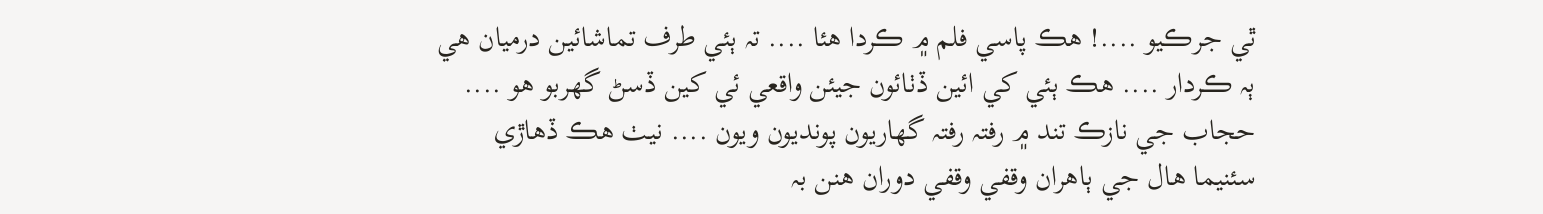ٿي جرڪيو ....! هڪ پاسي فلم ۾ ڪردا هئا .... تہ ٻئي طرف تماشائين درميان هي ٻہ ڪردار .... هڪ ٻئي کي ائين ڏٺائون جيئن واقعي ئي کين ڏسڻ گهربو هو .... حجاب جي نازڪ تند ۾ رفتہ رفتہ گهاريون پونديون ويون .... نيٺ هڪ ڏهاڙي سئنيما هال جي ٻاهران وقفي وقفي دوران هنن بہ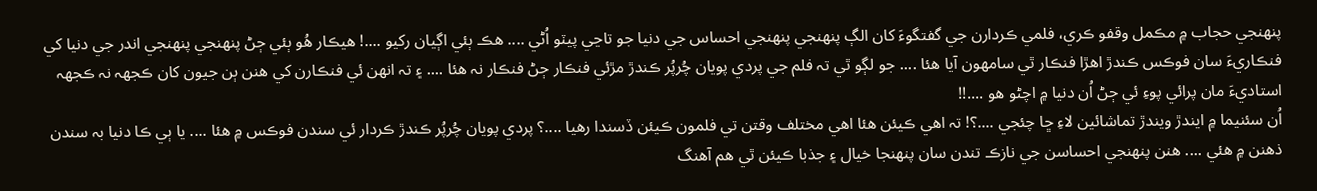پنھنجي حجاب ۾ مڪمل وقفو ڪري، فلمي ڪردارن جي گفتگوءَ کان الڳ پنھنجي پنھنجي احساس جي دنيا جو تاڃي پيٽو اُڻي .... هڪ ٻئي اڳيان رکيو ....! هيڪار هُو ٻئي ڄڻ پنھنجي پنھنجي اندر جي دنيا کي فنڪاريءَ سان فوڪس ڪندڙ اهڙا فنڪار ٿي سامھون آيا هئا .... جو لڳو ٿي تہ فلم جي پردي پويان چُرپُر ڪندڙ مڙئي فنڪار ڄڻ فنڪار نہ هئا .... ۽ تہ انھن ئي فنڪارن کي هنن ٻن جيون کان ڪجهہ نہ ڪجهہ استاديءَ مان پرائي پوءِ ئي ڄڻ اُن دنيا ۾ اچڻو هو ....!!
اُن سئنيما ۾ ايندڙ ويندڙ تماشائين لاءِ ڇا چئجي ....؟! تہ اهي ڪيئن هئا اهي مختلف وقتن تي فلمون ڪيئن ڏسندا رهيا ....؟ پردي پويان چُرپُر ڪندڙ ڪردار ئي سندن فوڪس ۾ هئا .... يا ٻي ڪا دنيا بہ سندن ذهنن ۾ هئي .... هنن پنھنجي احساسن جي نازڪ تندن سان پنھنجا خيال ۽ جذبا ڪيئن ٿي هم آهنگ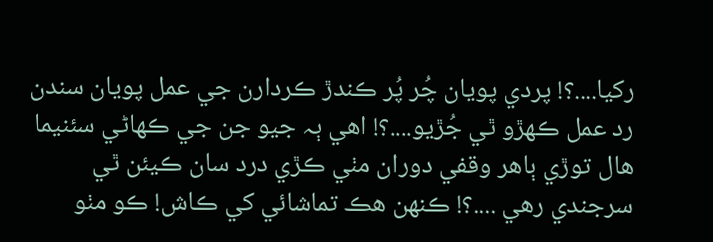رکيا....؟! پردي پويان چُر پُر ڪندڙ ڪردارن جي عمل پويان سندن رد عمل ڪھڙو ٿي جُڙيو....؟! اهي ٻہ جيو جن جي ڪھاڻي سئنيما هال توڙي ٻاهر وقفي دوران مٺي ڪڙي درد سان ڪيئن ٿي سرجندي رهي ....؟! ڪنھن هڪ تماشائي کي ڪاش! ڪو مٺو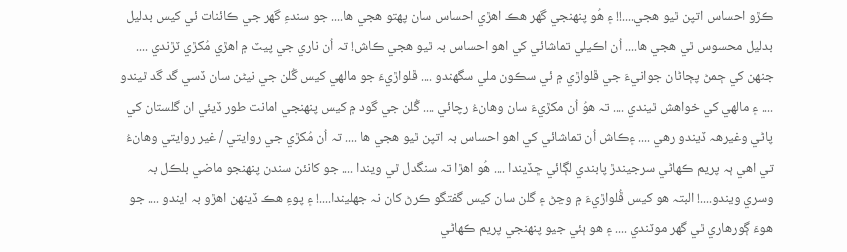ڪڙو احساس اتپن ٿيو هجي....!! ۽ هُو پنھنجي گهر هڪ اهڙي احساس سان پھتو هجي ها.... جو سندءِ گهر جي ڪائنات ئي کيس بدليل بدليل محسوس ٿي هجي ها.... اُن اڪيلي تماشائي کي اهو احساس بہ ٿيو هجي ڪاش! تہ اُن ناري جي پيٽ ۾ اهڙي مُکڙي ٽڙندي .... جنھن کي ڄمڻ پڄاڻان جوانيءَ جي ڦلواڙي ۾ ئي سڪون ملي سگهندو .... ڦلواڙيءَ جو مالھي کيس گُلن جي نيڻن سان ڏسي گد گد ٿيندو .... ۽ مالھي کي خواهش ٿيندي .... تہ هوُ اُن مکڙيءَ سان وهانءُ رچائي .... گُلن جي گود ۾ کيس پنھنجي امانت طور ڏيئي ان گلستان کي پاڻي وغيرھہ ڏيندو رهي .... ۽ڪاش اُن تماشائي کي اهو احساس بہ اتپن ٿيو هجي ها .... تہ اُن مُکڙي جي روايتي / غير روايتي وهانءُ تي اهي ٻہ پريم ڪھاڻي سرجيندڙ پابندي لڳائي ڇڏيندا .... هُو اهڙا تہ سنگدل ٿي ويندا .... جو کانئن سندن پنھنجو ماضي بلڪل بہ وسري ويندو....! البتہ هو کيس ڦُلواڙيءَ ۾ وڃڻ ۽ گلن سان کيس گفتگو ڪرڻ کان نہ جهليندا....! ۽ پوءِ هڪ ڏينھن اهڙو بہ ايندو .... جو هوءَ ڳورهاري ٿي گهر موٽندي .... ۽ هو ٻئي جيو پنھنجي پريم ڪھاڻي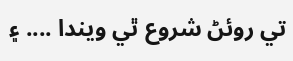تي روئڻ شروع ٿي ويندا .... ۽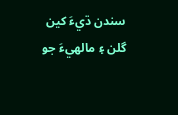سندن ڌيءَ کين گلن ۽ مالھيءَ جو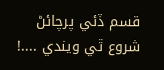قسم ڏئي پرچائڻ شروع ٿي ويندي ....!